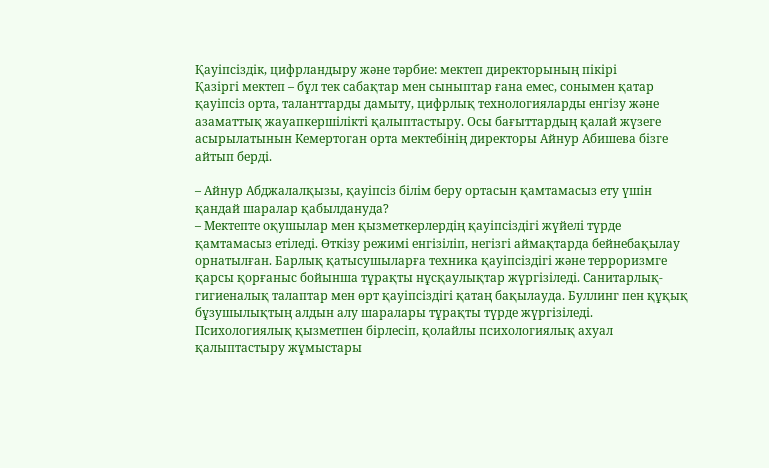Қауіпсіздік, цифрландыру және тәрбие: мектеп директорының пікірі
Қазіргі мектеп – бұл тек сабақтар мен сыныптар ғана емес, сонымен қатар қауіпсіз орта, таланттарды дамыту, цифрлық технологияларды енгізу және азаматтық жауапкершілікті қалыптастыру. Осы бағыттардың қалай жүзеге асырылатынын Кемертоган орта мектебінің директоры Айнур Абишева бізге айтып берді.

– Айнур Абджалалқызы, қауіпсіз білім беру ортасын қамтамасыз ету үшін қандай шаралар қабылдануда?
– Мектепте оқушылар мен қызметкерлердің қауіпсіздігі жүйелі түрде қамтамасыз етіледі. Өткізу режимі енгізіліп, негізгі аймақтарда бейнебақылау орнатылған. Барлық қатысушыларға техника қауіпсіздігі және терроризмге қарсы қорғаныс бойынша тұрақты нұсқаулықтар жүргізіледі. Санитарлық-гигиеналық талаптар мен өрт қауіпсіздігі қатаң бақылауда. Буллинг пен құқық бұзушылықтың алдын алу шаралары тұрақты түрде жүргізіледі. Психологиялық қызметпен бірлесіп, қолайлы психологиялық ахуал қалыптастыру жұмыстары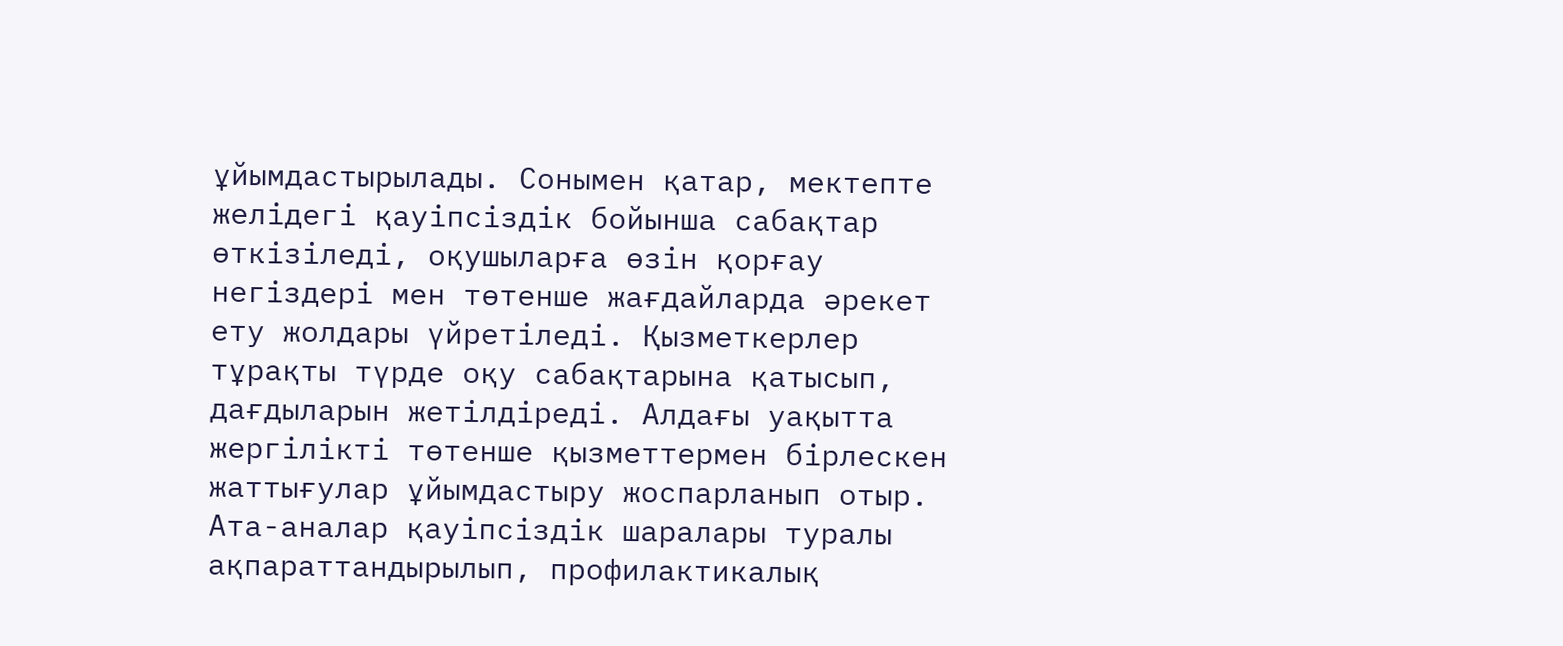ұйымдастырылады. Сонымен қатар, мектепте желідегі қауіпсіздік бойынша сабақтар өткізіледі, оқушыларға өзін қорғау негіздері мен төтенше жағдайларда әрекет ету жолдары үйретіледі. Қызметкерлер тұрақты түрде оқу сабақтарына қатысып, дағдыларын жетілдіреді. Алдағы уақытта жергілікті төтенше қызметтермен бірлескен жаттығулар ұйымдастыру жоспарланып отыр. Ата-аналар қауіпсіздік шаралары туралы ақпараттандырылып, профилактикалық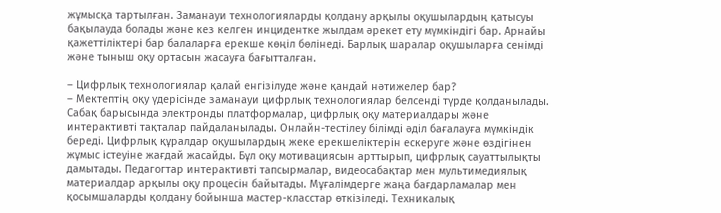жұмысқа тартылған. Заманауи технологияларды қолдану арқылы оқушылардың қатысуы бақылауда болады және кез келген инцидентке жылдам әрекет ету мүмкіндігі бар. Арнайы қажеттіліктері бар балаларға ерекше көңіл бөлінеді. Барлық шаралар оқушыларға сенімді және тыныш оқу ортасын жасауға бағытталған.

– Цифрлық технологиялар қалай енгізілуде және қандай нәтижелер бар?
– Мектептің оқу үдерісінде заманауи цифрлық технологиялар белсенді түрде қолданылады. Сабақ барысында электронды платформалар, цифрлық оқу материалдары және интерактивті тақталар пайдаланылады. Онлайн-тестілеу білімді әділ бағалауға мүмкіндік береді. Цифрлық құралдар оқушылардың жеке ерекшеліктерін ескеруге және өздігінен жұмыс істеуіне жағдай жасайды. Бұл оқу мотивациясын арттырып, цифрлық сауаттылықты дамытады. Педагогтар интерактивті тапсырмалар, видеосабақтар мен мультимедиялық материалдар арқылы оқу процесін байытады. Мұғалімдерге жаңа бағдарламалар мен қосымшаларды қолдану бойынша мастер-класстар өткізіледі. Техникалық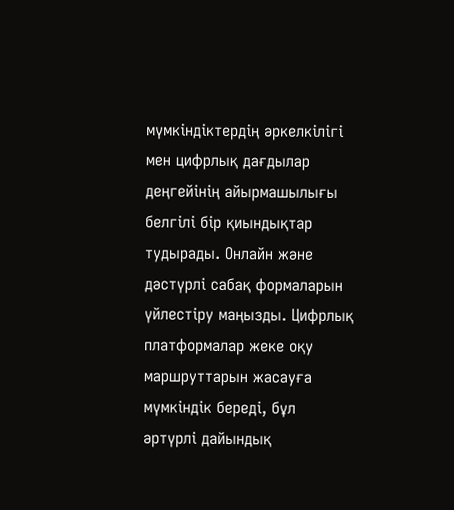мүмкіндіктердің әркелкілігі мен цифрлық дағдылар деңгейінің айырмашылығы белгілі бір қиындықтар тудырады. Онлайн және дәстүрлі сабақ формаларын үйлестіру маңызды. Цифрлық платформалар жеке оқу маршруттарын жасауға мүмкіндік береді, бұл әртүрлі дайындық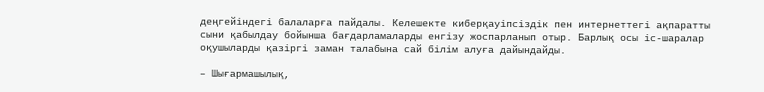деңгейіндегі балаларға пайдалы. Келешекте киберқауіпсіздік пен интернеттегі ақпаратты сыни қабылдау бойынша бағдарламаларды енгізу жоспарланып отыр. Барлық осы іс-шаралар оқушыларды қазіргі заман талабына сай білім алуға дайындайды.

– Шығармашылық,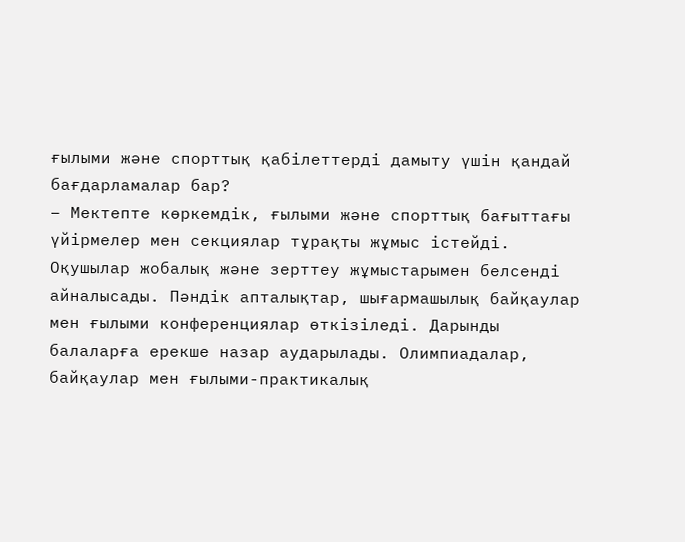ғылыми және спорттық қабілеттерді дамыту үшін қандай бағдарламалар бар?
– Мектепте көркемдік, ғылыми және спорттық бағыттағы үйірмелер мен секциялар тұрақты жұмыс істейді. Оқушылар жобалық және зерттеу жұмыстарымен белсенді айналысады. Пәндік апталықтар, шығармашылық байқаулар мен ғылыми конференциялар өткізіледі. Дарынды балаларға ерекше назар аударылады. Олимпиадалар, байқаулар мен ғылыми-практикалық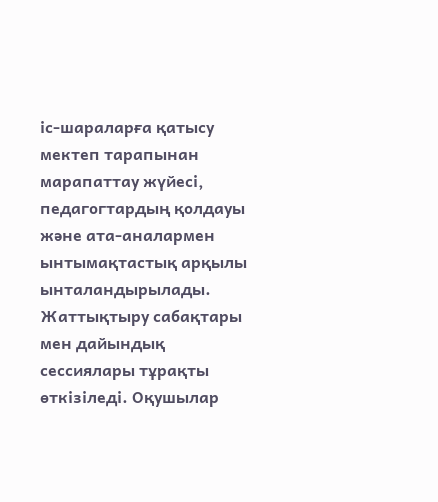іс-шараларға қатысу мектеп тарапынан марапаттау жүйесі, педагогтардың қолдауы және ата-аналармен ынтымақтастық арқылы ынталандырылады. Жаттықтыру сабақтары мен дайындық сессиялары тұрақты өткізіледі. Оқушылар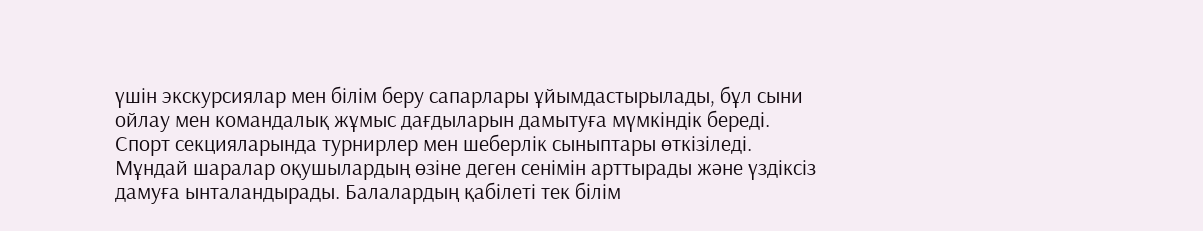үшін экскурсиялар мен білім беру сапарлары ұйымдастырылады, бұл сыни ойлау мен командалық жұмыс дағдыларын дамытуға мүмкіндік береді. Спорт секцияларында турнирлер мен шеберлік сыныптары өткізіледі. Мұндай шаралар оқушылардың өзіне деген сенімін арттырады және үздіксіз дамуға ынталандырады. Балалардың қабілеті тек білім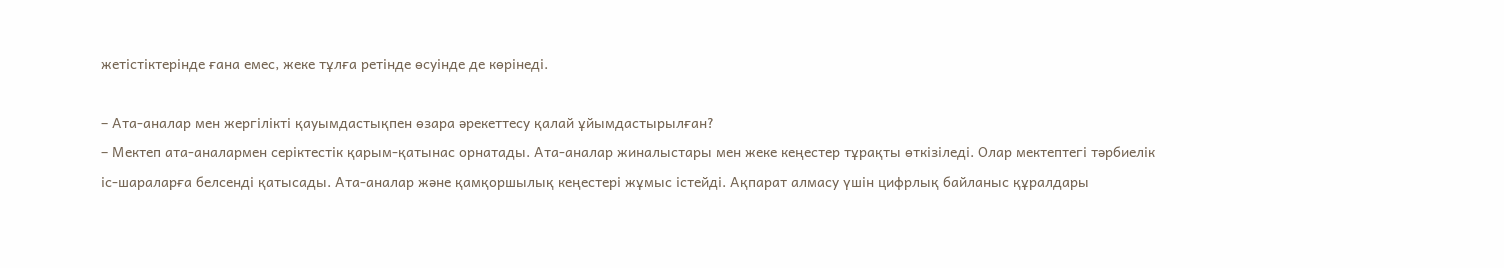жетістіктерінде ғана емес, жеке тұлға ретінде өсуінде де көрінеді.

– Ата-аналар мен жергілікті қауымдастықпен өзара әрекеттесу қалай ұйымдастырылған?
– Мектеп ата-аналармен серіктестік қарым-қатынас орнатады. Ата-аналар жиналыстары мен жеке кеңестер тұрақты өткізіледі. Олар мектептегі тәрбиелік іс-шараларға белсенді қатысады. Ата-аналар және қамқоршылық кеңестері жұмыс істейді. Ақпарат алмасу үшін цифрлық байланыс құралдары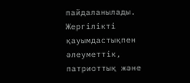пайдаланылады. Жергілікті қауымдастықпен әлеуметтік, патриоттық және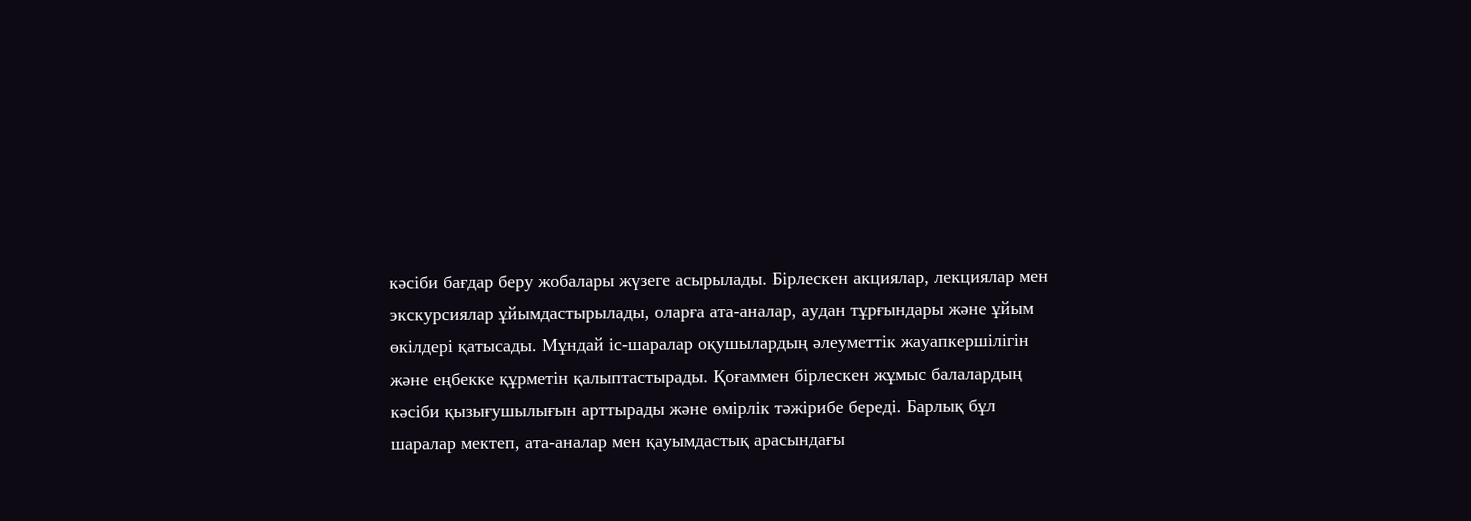кәсіби бағдар беру жобалары жүзеге асырылады. Бірлескен акциялар, лекциялар мен экскурсиялар ұйымдастырылады, оларға ата-аналар, аудан тұрғындары және ұйым өкілдері қатысады. Мұндай іс-шаралар оқушылардың әлеуметтік жауапкершілігін және еңбекке құрметін қалыптастырады. Қоғаммен бірлескен жұмыс балалардың кәсіби қызығушылығын арттырады және өмірлік тәжірибе береді. Барлық бұл шаралар мектеп, ата-аналар мен қауымдастық арасындағы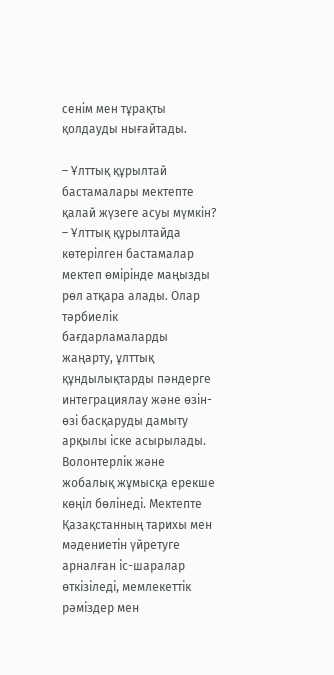сенім мен тұрақты қолдауды нығайтады.

– Ұлттық құрылтай бастамалары мектепте қалай жүзеге асуы мүмкін?
– Ұлттық құрылтайда көтерілген бастамалар мектеп өмірінде маңызды рөл атқара алады. Олар тәрбиелік бағдарламаларды жаңарту, ұлттық құндылықтарды пәндерге интеграциялау және өзін-өзі басқаруды дамыту арқылы іске асырылады. Волонтерлік және жобалық жұмысқа ерекше көңіл бөлінеді. Мектепте Қазақстанның тарихы мен мәдениетін үйретуге арналған іс-шаралар өткізіледі, мемлекеттік рәміздер мен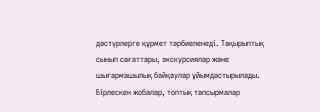дәстүрлерге құрмет тәрбиеленеді. Тақырыптық сынып сағаттары, экскурсиялар және шығармашылық байқаулар ұйымдастырылады. Бірлескен жобалар, топтық тапсырмалар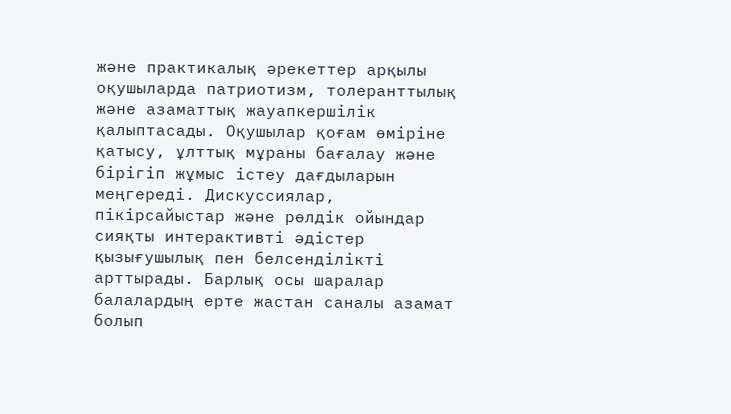және практикалық әрекеттер арқылы оқушыларда патриотизм, толеранттылық және азаматтық жауапкершілік қалыптасады. Оқушылар қоғам өміріне қатысу, ұлттық мұраны бағалау және бірігіп жұмыс істеу дағдыларын меңгереді. Дискуссиялар, пікірсайыстар және рөлдік ойындар сияқты интерактивті әдістер қызығушылық пен белсенділікті арттырады. Барлық осы шаралар балалардың ерте жастан саналы азамат болып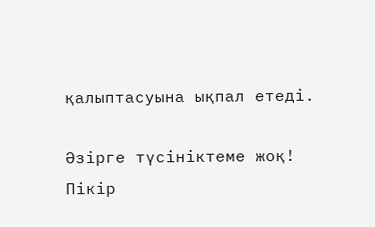қалыптасуына ықпал етеді.

Әзірге түсініктеме жоқ!
Пікір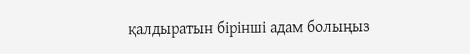қалдыратын бірінші адам болыңыз